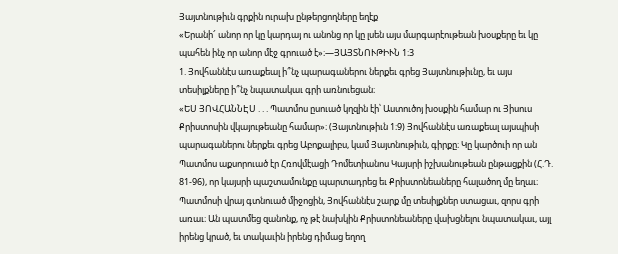Յայտնութիւն գրքին ուրախ ընթերցողները եղէք
«Երանի՜ անոր որ կը կարդայ ու անոնց որ կը լսեն այս մարգարէութեան խօսքերը եւ կը պահեն ինչ որ անոր մէջ գրուած է»։—ՅԱՅՏՆՈՒԹԻՒՆ 1։3
1. Յովհաննէս առաքեալ ի՞նչ պարագաներու ներքեւ գրեց Յայտնութիւնը, եւ այս տեսիլքները ի՞նչ նպատակաւ գրի առնուեցան։
«ԵՍ ՅՈՎՀԱՆՆԷՍ . . . Պատմոս ըսուած կղզին էի՝ Աստուծոյ խօսքին համար ու Յիսուս Քրիստոսին վկայութեանը համար»։ (Յայտնութիւն 1։9) Յովհաննէս առաքեալ այսպիսի պարագաներու ներքեւ գրեց Աբոքալիբս, կամ Յայտնութիւն, գիրքը։ Կը կարծուի որ ան Պատմոս աքսորուած էր Հռովմէացի Դոմետիանոս Կայսրի իշխանութեան ընթացքին (Հ.Դ. 81-96), որ կայսրի պաշտամունքը պարտադրեց եւ Քրիստոնեաները հալածող մը եղաւ։ Պատմոսի վրայ գտնուած միջոցին, Յովհաննէս շարք մը տեսիլքներ ստացաւ, զորս գրի առաւ։ Ան պատմեց զանոնք, ոչ թէ նախկին Քրիստոնեաները վախցնելու նպատակաւ, այլ իրենց կրած, եւ տակաւին իրենց դիմաց եղող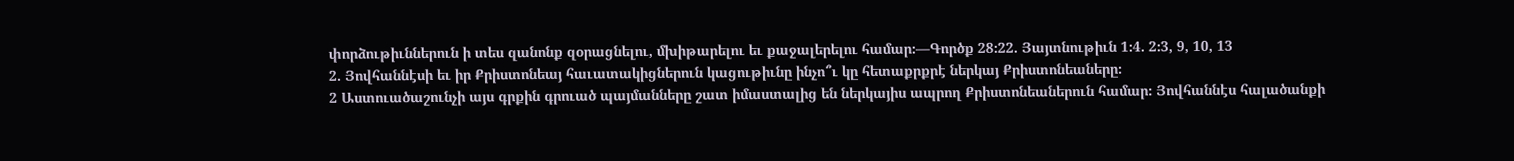փորձութիւններուն ի տես զանոնք զօրացնելու, մխիթարելու եւ քաջալերելու համար։—Գործք 28։22. Յայտնութիւն 1։4. 2։3, 9, 10, 13
2. Յովհաննէսի եւ իր Քրիստոնեայ հաւատակիցներուն կացութիւնը ինչո՞ւ կը հետաքրքրէ ներկայ Քրիստոնեաները։
2 Աստուածաշունչի այս գրքին գրուած պայմանները շատ իմաստալից են ներկայիս ապրող Քրիստոնեաներուն համար։ Յովհաննէս հալածանքի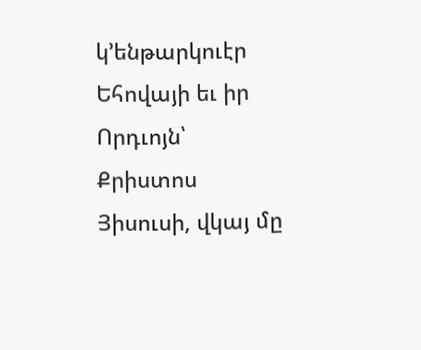կ’ենթարկուէր Եհովայի եւ իր Որդւոյն՝ Քրիստոս Յիսուսի, վկայ մը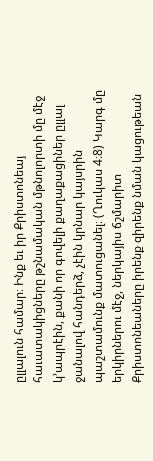ըլլալուն համար։ Ինք եւ իր Քրիստոնեայ հաւատակիցները թշնամական մթնոլորտի մը մէջ կ’ապրէին, քանի որ գովելի քաղաքացիներ ըլլալ ջանալով հանդերձ, չէին կրնար կայսրին պաշտամունք մատուցանել։ (Ղուկաս 4։8) Կարգ մը երկիրներու մէջ, ներկայիս ճշմարիտ Քրիստոնեաները իրենք զիրենք նման կացութեան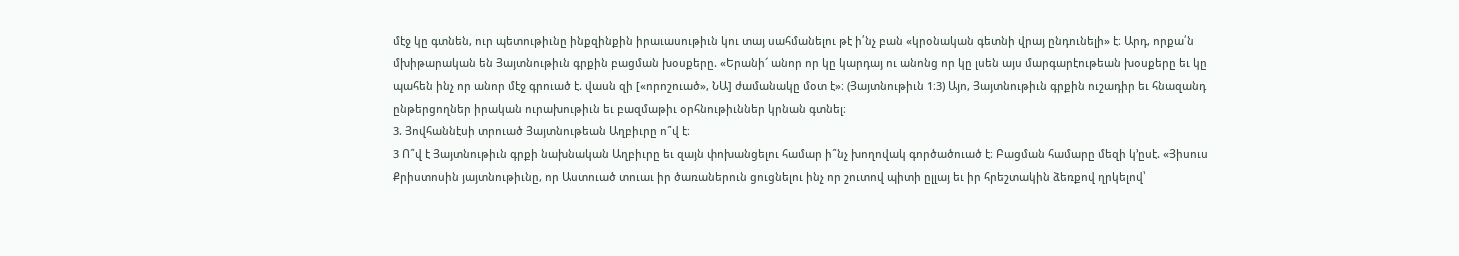մէջ կը գտնեն, ուր պետութիւնը ինքզինքին իրաւասութիւն կու տայ սահմանելու թէ ի՛նչ բան «կրօնական գետնի վրայ ընդունելի» է։ Արդ, որքա՛ն մխիթարական են Յայտնութիւն գրքին բացման խօսքերը. «Երանի՜ անոր որ կը կարդայ ու անոնց որ կը լսեն այս մարգարէութեան խօսքերը եւ կը պահեն ինչ որ անոր մէջ գրուած է. վասն զի [«որոշուած», ՆԱ] ժամանակը մօտ է»։ (Յայտնութիւն 1։3) Այո, Յայտնութիւն գրքին ուշադիր եւ հնազանդ ընթերցողներ իրական ուրախութիւն եւ բազմաթիւ օրհնութիւններ կրնան գտնել։
3. Յովհաննէսի տրուած Յայտնութեան Աղբիւրը ո՞վ է։
3 Ո՞վ է Յայտնութիւն գրքի նախնական Աղբիւրը եւ զայն փոխանցելու համար ի՞նչ խողովակ գործածուած է։ Բացման համարը մեզի կ’ըսէ. «Յիսուս Քրիստոսին յայտնութիւնը, որ Աստուած տուաւ իր ծառաներուն ցուցնելու ինչ որ շուտով պիտի ըլլայ եւ իր հրեշտակին ձեռքով ղրկելով՝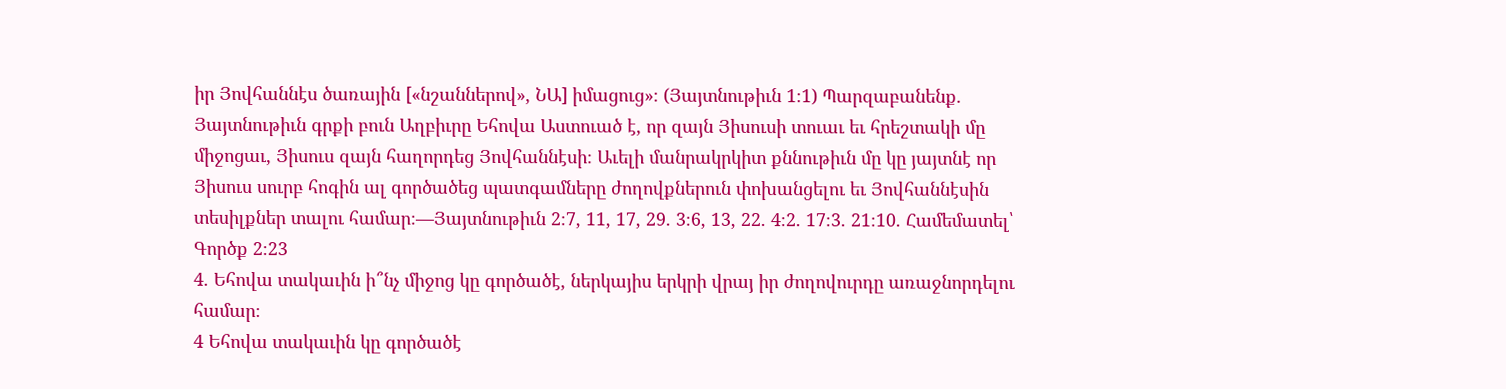իր Յովհաննէս ծառային [«նշաններով», ՆԱ] իմացուց»։ (Յայտնութիւն 1։1) Պարզաբանենք. Յայտնութիւն գրքի բուն Աղբիւրը Եհովա Աստուած է, որ զայն Յիսուսի տուաւ եւ հրեշտակի մը միջոցաւ, Յիսուս զայն հաղորդեց Յովհաննէսի։ Աւելի մանրակրկիտ քննութիւն մը կը յայտնէ որ Յիսուս սուրբ հոգին ալ գործածեց պատգամները ժողովքներուն փոխանցելու եւ Յովհաննէսին տեսիլքներ տալու համար։—Յայտնութիւն 2։7, 11, 17, 29. 3։6, 13, 22. 4։2. 17։3. 21։10. Համեմատել՝ Գործք 2։23
4. Եհովա տակաւին ի՞նչ միջոց կը գործածէ, ներկայիս երկրի վրայ իր ժողովուրդը առաջնորդելու համար։
4 Եհովա տակաւին կը գործածէ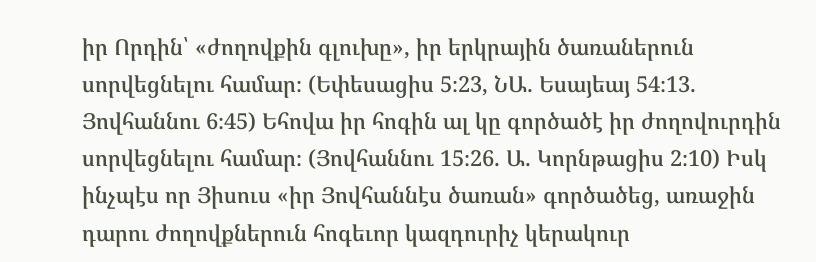իր Որդին՝ «ժողովքին գլուխը», իր երկրային ծառաներուն սորվեցնելու համար։ (Եփեսացիս 5։23, ՆԱ. Եսայեայ 54։13. Յովհաննու 6։45) Եհովա իր հոգին ալ կը գործածէ իր ժողովուրդին սորվեցնելու համար։ (Յովհաննու 15։26. Ա. Կորնթացիս 2։10) Իսկ ինչպէս որ Յիսուս «իր Յովհաննէս ծառան» գործածեց, առաջին դարու ժողովքներուն հոգեւոր կազդուրիչ կերակուր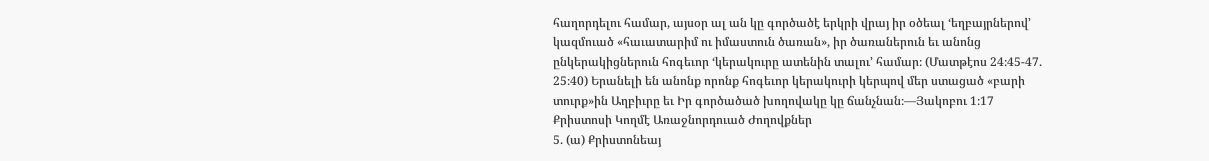հաղորդելու համար, այսօր ալ ան կը գործածէ երկրի վրայ իր օծեալ ‘եղբայրներով’ կազմուած «հաւատարիմ ու իմաստուն ծառան», իր ծառաներուն եւ անոնց ընկերակիցներուն հոգեւոր ‘կերակուրը ատենին տալու’ համար։ (Մատթէոս 24։45-47. 25։40) Երանելի են անոնք որոնք հոգեւոր կերակուրի կերպով մեր ստացած «բարի տուրք»ին Աղբիւրը եւ Իր գործածած խողովակը կը ճանչնան։—Յակոբու 1։17
Քրիստոսի Կողմէ Առաջնորդուած Ժողովքներ
5. (ա) Քրիստոնեայ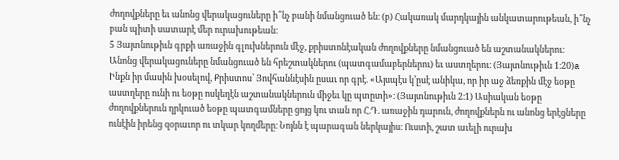ժողովքները եւ անոնց վերակացուները ի՞նչ բանի նմանցուած են։ (բ) Հակառակ մարդկային անկատարութեան, ի՞նչ բան պիտի սատարէ մեր ուրախութեան։
5 Յայտնութիւն գրքի առաջին գլուխներուն մէջ, քրիստոնէական ժողովքները նմանցուած են աշտանակներու։ Անոնց վերակացուները նմանցուած են հրեշտակներու (պատգամաբերներու) եւ աստղերու։ (Յայտնութիւն 1։20)a Ինքն իր մասին խօսելով, Քրիստոս՝ Յովհաննէսին ըսաւ որ գրէ. «Այսպէս կ’ըսէ անիկա, որ իր աջ ձեռքին մէջ եօթը աստղերը ունի ու եօթը ոսկեղէն աշտանակներուն միջեւ կը պտըտի»։ (Յայտնութիւն 2։1) Ասիական եօթը ժողովքներուն ղրկուած եօթը պատգամները ցոյց կու տան որ Հ.Դ. առաջին դարուն, ժողովքներն ու անոնց երէցները ունէին իրենց զօրաւոր ու տկար կողմերը։ Նոյնն է պարագան ներկայիս։ Ուստի, շատ աւելի ուրախ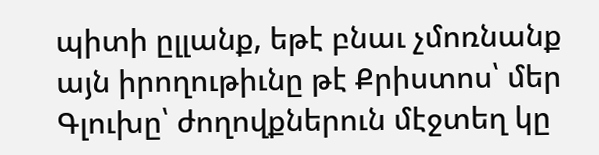պիտի ըլլանք, եթէ բնաւ չմոռնանք այն իրողութիւնը թէ Քրիստոս՝ մեր Գլուխը՝ ժողովքներուն մէջտեղ կը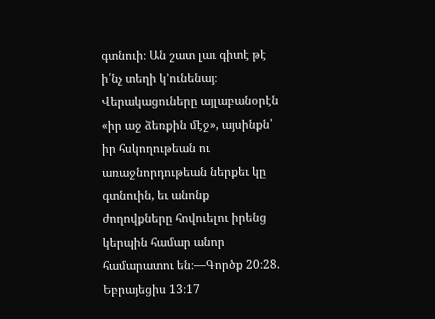գտնուի։ Ան շատ լաւ գիտէ թէ ի՛նչ տեղի կ’ունենայ։ Վերակացուները այլաբանօրէն «իր աջ ձեռքին մէջ», այսինքն՝ իր հսկողութեան ու առաջնորդութեան ներքեւ կը գտնուին, եւ անոնք ժողովքները հովուելու իրենց կերպին համար անոր համարատու են։—Գործք 20։28. Եբրայեցիս 13։17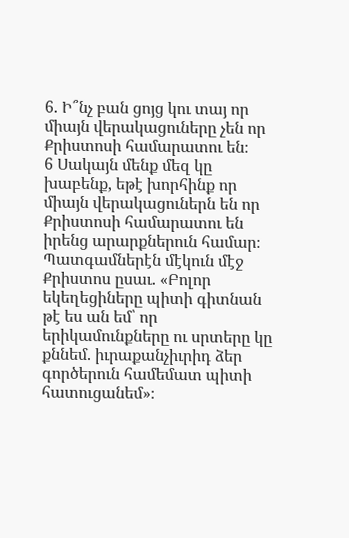6. Ի՞նչ բան ցոյց կու տայ որ միայն վերակացուները չեն որ Քրիստոսի համարատու են։
6 Սակայն մենք մեզ կը խաբենք, եթէ խորհինք որ միայն վերակացուներն են որ Քրիստոսի համարատու են իրենց արարքներուն համար։ Պատգամներէն մէկուն մէջ Քրիստոս ըսաւ. «Բոլոր եկեղեցիները պիտի գիտնան թէ ես ան եմ՝ որ երիկամունքները ու սրտերը կը քննեմ. իւրաքանչիւրիդ ձեր գործերուն համեմատ պիտի հատուցանեմ»։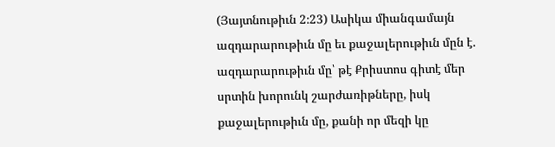(Յայտնութիւն 2։23) Ասիկա միանգամայն ազդարարութիւն մը եւ քաջալերութիւն մըն է. ազդարարութիւն մը՝ թէ Քրիստոս գիտէ մեր սրտին խորունկ շարժառիթները, իսկ քաջալերութիւն մը, քանի որ մեզի կը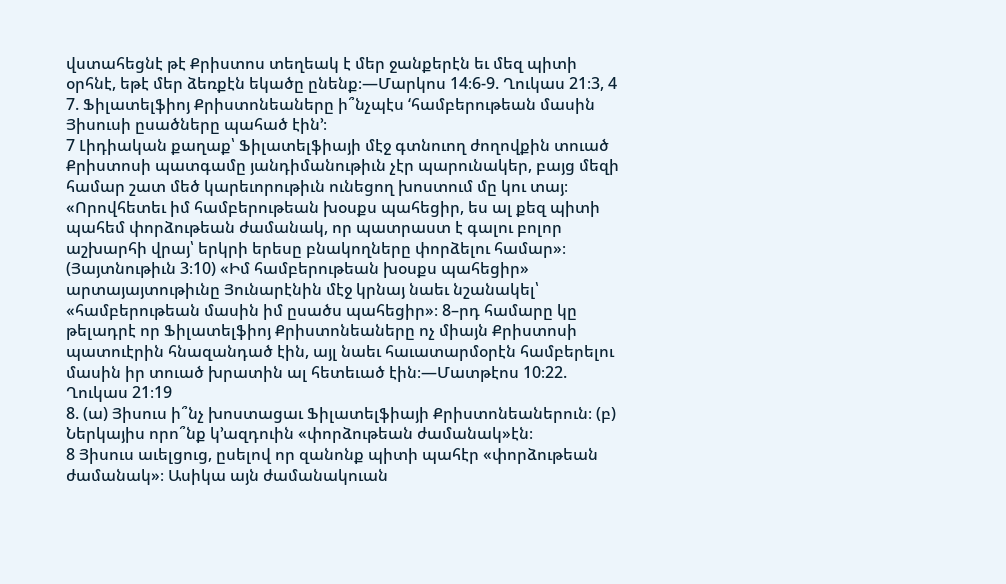վստահեցնէ թէ Քրիստոս տեղեակ է մեր ջանքերէն եւ մեզ պիտի օրհնէ, եթէ մեր ձեռքէն եկածը ընենք։—Մարկոս 14։6-9. Ղուկաս 21։3, 4
7. Ֆիլատելֆիոյ Քրիստոնեաները ի՞նչպէս ‘համբերութեան մասին Յիսուսի ըսածները պահած էին’։
7 Լիդիական քաղաք՝ Ֆիլատելֆիայի մէջ գտնուող ժողովքին տուած Քրիստոսի պատգամը յանդիմանութիւն չէր պարունակեր, բայց մեզի համար շատ մեծ կարեւորութիւն ունեցող խոստում մը կու տայ։ «Որովհետեւ իմ համբերութեան խօսքս պահեցիր, ես ալ քեզ պիտի պահեմ փորձութեան ժամանակ, որ պատրաստ է գալու բոլոր աշխարհի վրայ՝ երկրի երեսը բնակողները փորձելու համար»։ (Յայտնութիւն 3։10) «Իմ համբերութեան խօսքս պահեցիր» արտայայտութիւնը Յունարէնին մէջ կրնայ նաեւ նշանակել՝ «համբերութեան մասին իմ ըսածս պահեցիր»։ 8–րդ համարը կը թելադրէ որ Ֆիլատելֆիոյ Քրիստոնեաները ոչ միայն Քրիստոսի պատուէրին հնազանդած էին, այլ նաեւ հաւատարմօրէն համբերելու մասին իր տուած խրատին ալ հետեւած էին։—Մատթէոս 10։22. Ղուկաս 21։19
8. (ա) Յիսուս ի՞նչ խոստացաւ Ֆիլատելֆիայի Քրիստոնեաներուն։ (բ) Ներկայիս որո՞նք կ’ազդուին «փորձութեան ժամանակ»էն։
8 Յիսուս աւելցուց, ըսելով որ զանոնք պիտի պահէր «փորձութեան ժամանակ»։ Ասիկա այն ժամանակուան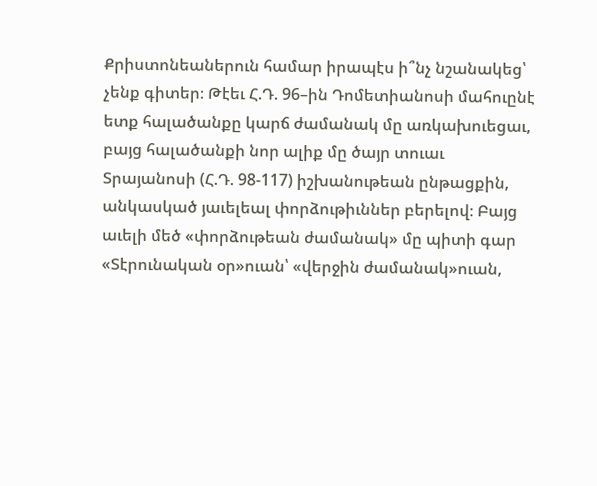Քրիստոնեաներուն համար իրապէս ի՞նչ նշանակեց՝ չենք գիտեր։ Թէեւ Հ.Դ. 96–ին Դոմետիանոսի մահուընէ ետք հալածանքը կարճ ժամանակ մը առկախուեցաւ, բայց հալածանքի նոր ալիք մը ծայր տուաւ Տրայանոսի (Հ.Դ. 98-117) իշխանութեան ընթացքին, անկասկած յաւելեալ փորձութիւններ բերելով։ Բայց աւելի մեծ «փորձութեան ժամանակ» մը պիտի գար «Տէրունական օր»ուան՝ «վերջին ժամանակ»ուան,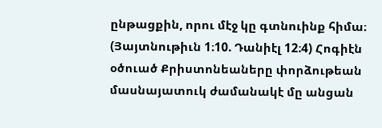ընթացքին, որու մէջ կը գտնուինք հիմա։ (Յայտնութիւն 1։10. Դանիէլ 12։4) Հոգիէն օծուած Քրիստոնեաները փորձութեան մասնայատուկ ժամանակէ մը անցան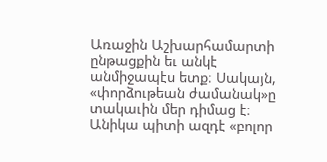Առաջին Աշխարհամարտի ընթացքին եւ անկէ անմիջապէս ետք։ Սակայն, «փորձութեան ժամանակ»ը տակաւին մեր դիմաց է։ Անիկա պիտի ազդէ «բոլոր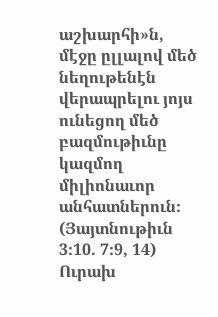աշխարհի»ն, մէջը ըլլալով մեծ նեղութենէն վերապրելու յոյս ունեցող մեծ բազմութիւնը կազմող միլիոնաւոր անհատներուն։ (Յայտնութիւն 3։10. 7։9, 14) Ուրախ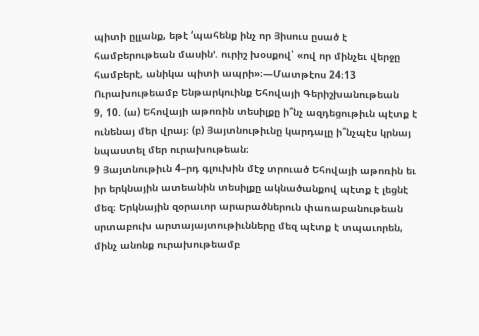պիտի ըլլանք, եթէ ‘պահենք ինչ որ Յիսուս ըսած է համբերութեան մասին’. ուրիշ խօսքով՝ «ով որ մինչեւ վերջը համբերէ, անիկա պիտի ապրի»։—Մատթէոս 24։13
Ուրախութեամբ Ենթարկուինք Եհովայի Գերիշխանութեան
9, 10. (ա) Եհովայի աթոռին տեսիլքը ի՞նչ ազդեցութիւն պէտք է ունենայ մեր վրայ։ (բ) Յայտնութիւնը կարդալը ի՞նչպէս կրնայ նպաստել մեր ուրախութեան։
9 Յայտնութիւն 4–րդ գլուխին մէջ տրուած Եհովայի աթոռին եւ իր երկնային ատեանին տեսիլքը ակնածանքով պէտք է լեցնէ մեզ։ Երկնային զօրաւոր արարածներուն փառաբանութեան սրտաբուխ արտայայտութիւնները մեզ պէտք է տպաւորեն, մինչ անոնք ուրախութեամբ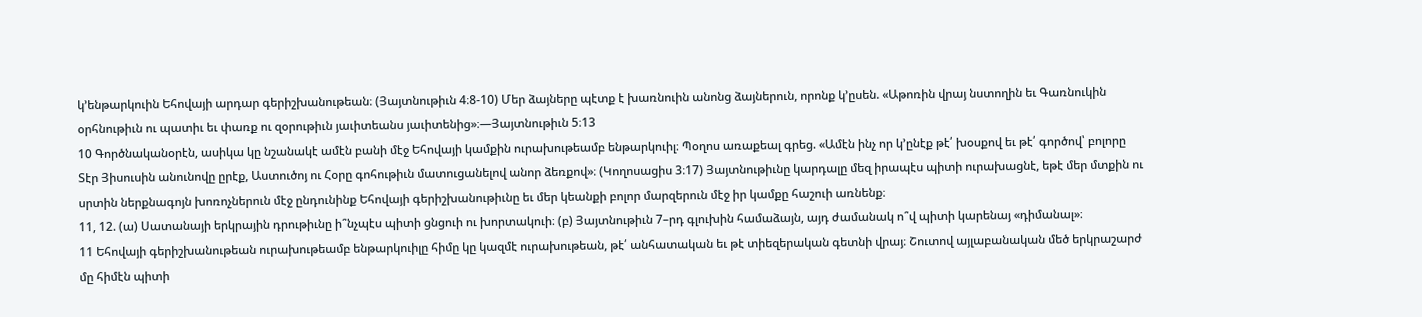կ’ենթարկուին Եհովայի արդար գերիշխանութեան։ (Յայտնութիւն 4։8-10) Մեր ձայները պէտք է խառնուին անոնց ձայներուն, որոնք կ’ըսեն. «Աթոռին վրայ նստողին եւ Գառնուկին օրհնութիւն ու պատիւ եւ փառք ու զօրութիւն յաւիտեանս յաւիտենից»։—Յայտնութիւն 5։13
10 Գործնականօրէն, ասիկա կը նշանակէ ամէն բանի մէջ Եհովայի կամքին ուրախութեամբ ենթարկուիլ։ Պօղոս առաքեալ գրեց. «Ամէն ինչ որ կ’ընէք թէ՛ խօսքով եւ թէ՛ գործով՝ բոլորը Տէր Յիսուսին անունովը ըրէք, Աստուծոյ ու Հօրը գոհութիւն մատուցանելով անոր ձեռքով»։ (Կողոսացիս 3։17) Յայտնութիւնը կարդալը մեզ իրապէս պիտի ուրախացնէ, եթէ մեր մտքին ու սրտին ներքնագոյն խոռոչներուն մէջ ընդունինք Եհովայի գերիշխանութիւնը եւ մեր կեանքի բոլոր մարզերուն մէջ իր կամքը հաշուի առնենք։
11, 12. (ա) Սատանայի երկրային դրութիւնը ի՞նչպէս պիտի ցնցուի ու խորտակուի։ (բ) Յայտնութիւն 7–րդ գլուխին համաձայն, այդ ժամանակ ո՞վ պիտի կարենայ «դիմանալ»։
11 Եհովայի գերիշխանութեան ուրախութեամբ ենթարկուիլը հիմը կը կազմէ ուրախութեան, թէ՛ անհատական եւ թէ տիեզերական գետնի վրայ։ Շուտով այլաբանական մեծ երկրաշարժ մը հիմէն պիտի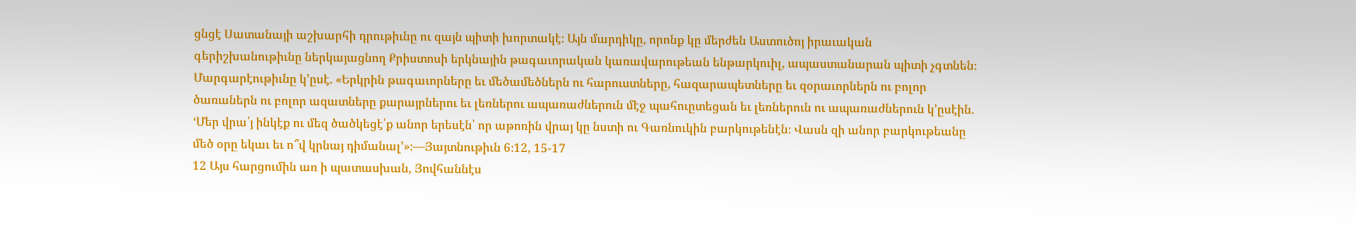ցնցէ Սատանայի աշխարհի դրութիւնը ու զայն պիտի խորտակէ։ Այն մարդիկը, որոնք կը մերժեն Աստուծոյ իրաւական գերիշխանութիւնը ներկայացնող Քրիստոսի երկնային թագաւորական կառավարութեան ենթարկուիլ, ապաստանարան պիտի չգտնեն։ Մարգարէութիւնը կ’ըսէ. «Երկրին թագաւորները եւ մեծամեծներն ու հարուստները, հազարապետները եւ զօրաւորներն ու բոլոր ծառաներն ու բոլոր ազատները քարայրներու եւ լեռներու ապառաժներուն մէջ պահուըտեցան եւ լեռներուն ու ապառաժներուն կ’ըսէին. ‘Մեր վրա՛յ ինկէք ու մեզ ծածկեցէ՛ք անոր երեսէն՝ որ աթոռին վրայ կը նստի ու Գառնուկին բարկութենէն։ Վասն զի անոր բարկութեանը մեծ օրը եկաւ եւ ո՞վ կրնայ դիմանալ’»։—Յայտնութիւն 6։12, 15-17
12 Այս հարցումին առ ի պատասխան, Յովհաննէս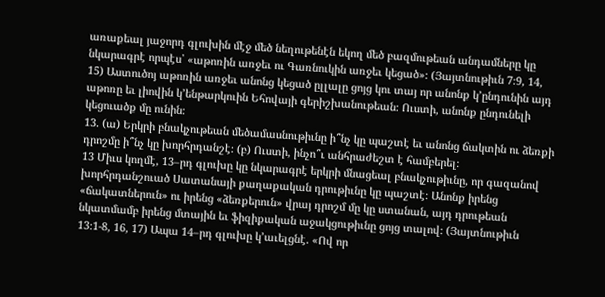առաքեալ յաջորդ գլուխին մէջ մեծ նեղութենէն եկող մեծ բազմութեան անդամները կը նկարագրէ որպէս՝ «աթոռին առջեւ ու Գառնուկին առջեւ կեցած»։ (Յայտնութիւն 7։9, 14, 15) Աստուծոյ աթոռին առջեւ անոնց կեցած ըլլալը ցոյց կու տայ որ անոնք կ’ընդունին այդ աթոռը եւ լիովին կ’ենթարկուին Եհովայի գերիշխանութեան։ Ուստի, անոնք ընդունելի կեցուածք մը ունին։
13. (ա) Երկրի բնակչութեան մեծամասնութիւնը ի՞նչ կը պաշտէ եւ անոնց ճակտին ու ձեռքի դրոշմը ի՞նչ կը խորհրդանշէ։ (բ) Ուստի, ինչո՞ւ անհրաժեշտ է համբերել։
13 Միւս կողմէ, 13–րդ գլուխը կը նկարագրէ երկրի մնացեալ բնակչութիւնը, որ գազանով խորհրդանշուած Սատանայի քաղաքական դրութիւնը կը պաշտէ։ Անոնք իրենց «ճակատներուն» ու իրենց «ձեռքերուն» վրայ դրոշմ մը կը ստանան, այդ դրութեան նկատմամբ իրենց մտային եւ ֆիզիքական աջակցութիւնը ցոյց տալով։ (Յայտնութիւն 13։1-8, 16, 17) Ապա 14–րդ գլուխը կ’աւելցնէ. «Ով որ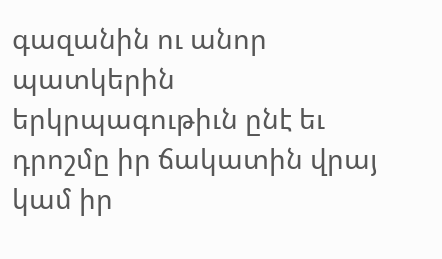գազանին ու անոր պատկերին երկրպագութիւն ընէ եւ դրոշմը իր ճակատին վրայ կամ իր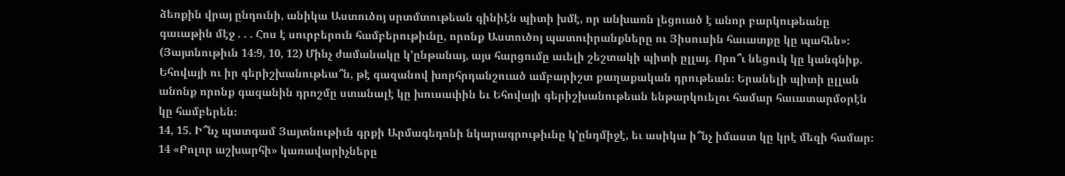ձեռքին վրայ ընդունի, անիկա Աստուծոյ սրտմտութեան գինիէն պիտի խմէ, որ անխառն լեցուած է անոր բարկութեանը գաւաթին մէջ . . . Հոս է սուրբերուն համբերութիւնը, որոնք Աստուծոյ պատուիրանքները ու Յիսուսին հաւատքը կը պահեն»։ (Յայտնութիւն 14։9, 10, 12) Մինչ ժամանակը կ’ընթանայ, այս հարցումը աւելի շեշտակի պիտի ըլլայ. Որո՞ւ նեցուկ կը կանգնիք. Եհովայի ու իր գերիշխանութեա՞ն, թէ գազանով խորհրդանշուած ամբարիշտ քաղաքական դրութեան։ Երանելի պիտի ըլլան անոնք որոնք գազանին դրոշմը ստանալէ կը խուսափին եւ Եհովայի գերիշխանութեան ենթարկուելու համար հաւատարմօրէն կը համբերեն։
14, 15. Ի՞նչ պատգամ Յայտնութիւն գրքի Արմագեդոնի նկարագրութիւնը կ’ընդմիջէ, եւ ասիկա ի՞նչ իմաստ կը կրէ մեզի համար։
14 «Բոլոր աշխարհի» կառավարիչները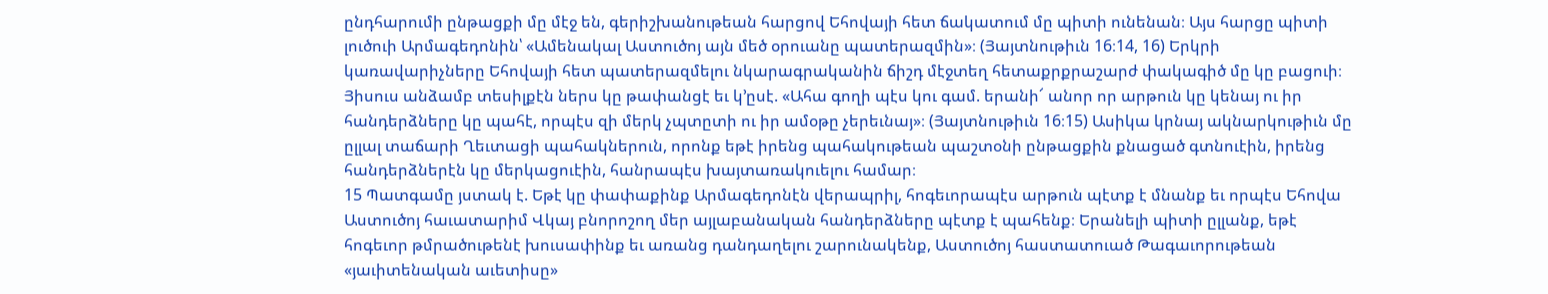ընդհարումի ընթացքի մը մէջ են, գերիշխանութեան հարցով Եհովայի հետ ճակատում մը պիտի ունենան։ Այս հարցը պիտի լուծուի Արմագեդոնին՝ «Ամենակալ Աստուծոյ այն մեծ օրուանը պատերազմին»։ (Յայտնութիւն 16։14, 16) Երկրի կառավարիչները Եհովայի հետ պատերազմելու նկարագրականին ճիշդ մէջտեղ հետաքրքրաշարժ փակագիծ մը կը բացուի։ Յիսուս անձամբ տեսիլքէն ներս կը թափանցէ եւ կ’ըսէ. «Ահա գողի պէս կու գամ. երանի՜ անոր որ արթուն կը կենայ ու իր հանդերձները կը պահէ, որպէս զի մերկ չպտըտի ու իր ամօթը չերեւնայ»։ (Յայտնութիւն 16։15) Ասիկա կրնայ ակնարկութիւն մը ըլլալ տաճարի Ղեւտացի պահակներուն, որոնք եթէ իրենց պահակութեան պաշտօնի ընթացքին քնացած գտնուէին, իրենց հանդերձներէն կը մերկացուէին, հանրապէս խայտառակուելու համար։
15 Պատգամը յստակ է. Եթէ կը փափաքինք Արմագեդոնէն վերապրիլ, հոգեւորապէս արթուն պէտք է մնանք եւ որպէս Եհովա Աստուծոյ հաւատարիմ Վկայ բնորոշող մեր այլաբանական հանդերձները պէտք է պահենք։ Երանելի պիտի ըլլանք, եթէ հոգեւոր թմրածութենէ խուսափինք եւ առանց դանդաղելու շարունակենք, Աստուծոյ հաստատուած Թագաւորութեան «յաւիտենական աւետիսը»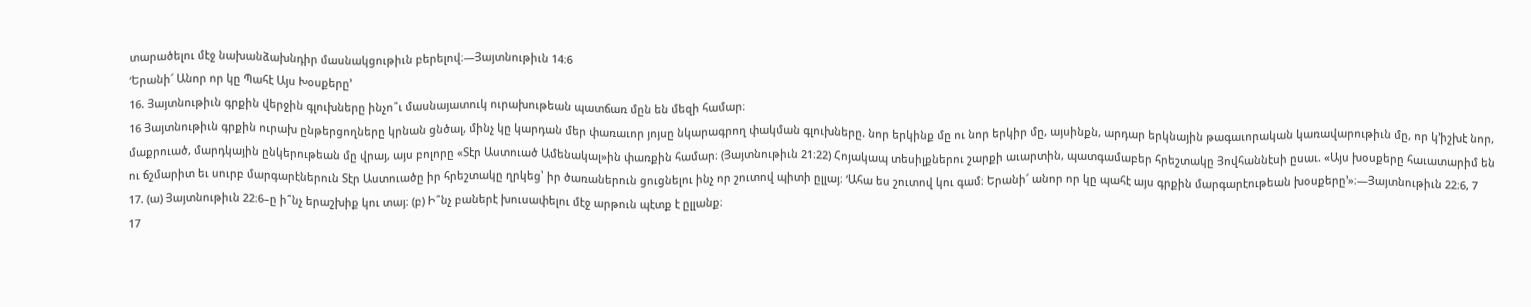տարածելու մէջ նախանձախնդիր մասնակցութիւն բերելով։—Յայտնութիւն 14։6
‘Երանի՜ Անոր որ կը Պահէ Այս Խօսքերը’
16. Յայտնութիւն գրքին վերջին գլուխները ինչո՞ւ մասնայատուկ ուրախութեան պատճառ մըն են մեզի համար։
16 Յայտնութիւն գրքին ուրախ ընթերցողները կրնան ցնծալ, մինչ կը կարդան մեր փառաւոր յոյսը նկարագրող փակման գլուխները. նոր երկինք մը ու նոր երկիր մը, այսինքն, արդար երկնային թագաւորական կառավարութիւն մը, որ կ’իշխէ նոր, մաքրուած, մարդկային ընկերութեան մը վրայ, այս բոլորը «Տէր Աստուած Ամենակալ»ին փառքին համար։ (Յայտնութիւն 21։22) Հոյակապ տեսիլքներու շարքի աւարտին, պատգամաբեր հրեշտակը Յովհաննէսի ըսաւ. «Այս խօսքերը հաւատարիմ են ու ճշմարիտ եւ սուրբ մարգարէներուն Տէր Աստուածը իր հրեշտակը ղրկեց՝ իր ծառաներուն ցուցնելու ինչ որ շուտով պիտի ըլլայ։ ‘Ահա ես շուտով կու գամ։ Երանի՜ անոր որ կը պահէ այս գրքին մարգարէութեան խօսքերը’»։—Յայտնութիւն 22։6, 7
17. (ա) Յայտնութիւն 22։6–ը ի՞նչ երաշխիք կու տայ։ (բ) Ի՞նչ բաներէ խուսափելու մէջ արթուն պէտք է ըլլանք։
17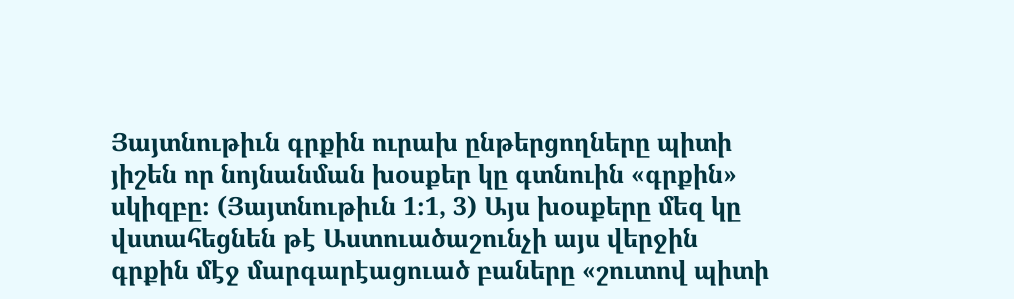Յայտնութիւն գրքին ուրախ ընթերցողները պիտի յիշեն որ նոյնանման խօսքեր կը գտնուին «գրքին» սկիզբը։ (Յայտնութիւն 1։1, 3) Այս խօսքերը մեզ կը վստահեցնեն թէ Աստուածաշունչի այս վերջին գրքին մէջ մարգարէացուած բաները «շուտով պիտի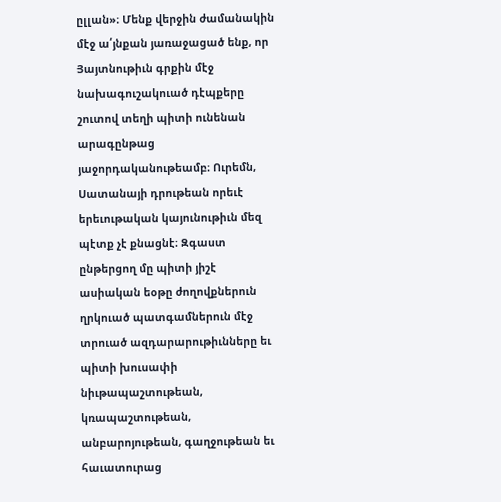ըլլան»։ Մենք վերջին ժամանակին մէջ ա՛յնքան յառաջացած ենք, որ Յայտնութիւն գրքին մէջ նախագուշակուած դէպքերը շուտով տեղի պիտի ունենան արագընթաց յաջորդականութեամբ։ Ուրեմն, Սատանայի դրութեան որեւէ երեւութական կայունութիւն մեզ պէտք չէ քնացնէ։ Զգաստ ընթերցող մը պիտի յիշէ ասիական եօթը ժողովքներուն ղրկուած պատգամներուն մէջ տրուած ազդարարութիւնները եւ պիտի խուսափի նիւթապաշտութեան, կռապաշտութեան, անբարոյութեան, գաղջութեան եւ հաւատուրաց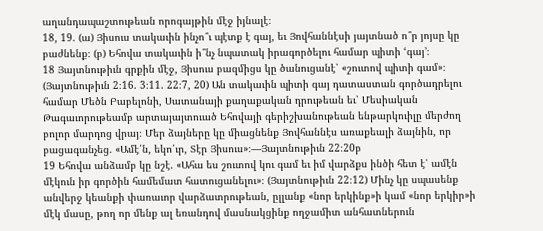աղանդապաշտութեան որոգայթին մէջ իյնալէ։
18, 19. (ա) Յիսուս տակաւին ինչո՞ւ պէտք է գայ, եւ Յովհաննէսի յայտնած ո՞ր յոյսը կը բաժնենք։ (բ) Եհովա տակաւին ի՞նչ նպատակ իրագործելու համար պիտի ‘գայ’։
18 Յայտնութիւն գրքին մէջ, Յիսուս բազմիցս կը ծանուցանէ՝ «շուտով պիտի գամ»։ (Յայտնութիւն 2։16. 3։11. 22։7, 20) Ան տակաւին պիտի գայ դատաստան գործադրելու համար Մեծն Բաբելոնի, Սատանայի քաղաքական դրութեան եւ՝ Մեսիական Թագաւորութեամբ արտայայտուած Եհովայի գերիշխանութեան ենթարկուիլը մերժող բոլոր մարդոց վրայ։ Մեր ձայները կը միացնենք Յովհաննէս առաքեալի ձայնին, որ բացագանչեց. «Ամէ՛ն, եկո՛ւր, Տէր Յիսուս»։—Յայտնութիւն 22։20բ
19 Եհովա անձամբ կը նշէ. «Ահա ես շուտով կու գամ եւ իմ վարձքս ինծի հետ է՝ ամէն մէկուն իր գործին համեմատ հատուցանելու»։ (Յայտնութիւն 22։12) Մինչ կը սպասենք անվերջ կեանքի փառաւոր վարձատրութեան, ըլլանք «նոր երկինք»ի կամ «նոր երկիր»ի մէկ մասը, թող որ մենք ալ եռանդով մասնակցինք ողջամիտ անհատներուն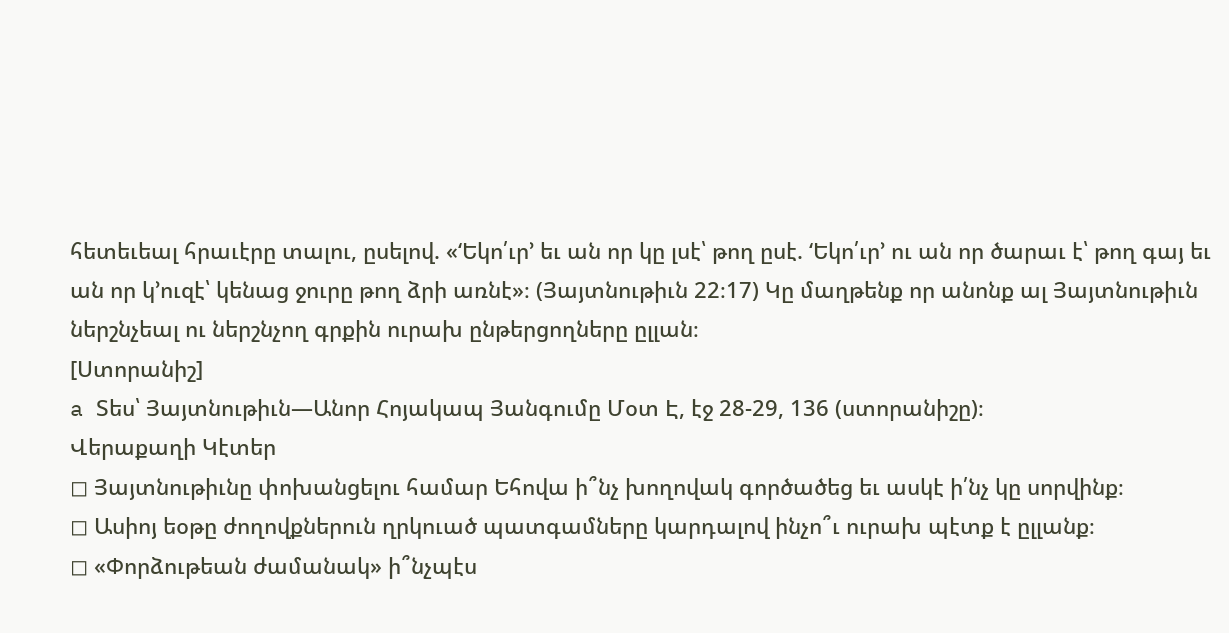հետեւեալ հրաւէրը տալու, ըսելով. «‘Եկո՛ւր’ եւ ան որ կը լսէ՝ թող ըսէ. ‘Եկո՛ւր’ ու ան որ ծարաւ է՝ թող գայ եւ ան որ կ’ուզէ՝ կենաց ջուրը թող ձրի առնէ»։ (Յայտնութիւն 22։17) Կը մաղթենք որ անոնք ալ Յայտնութիւն ներշնչեալ ու ներշնչող գրքին ուրախ ընթերցողները ըլլան։
[Ստորանիշ]
a Տես՝ Յայտնութիւն—Անոր Հոյակապ Յանգումը Մօտ Է, էջ 28-29, 136 (ստորանիշը)։
Վերաքաղի Կէտեր
◻ Յայտնութիւնը փոխանցելու համար Եհովա ի՞նչ խողովակ գործածեց եւ ասկէ ի՛նչ կը սորվինք։
◻ Ասիոյ եօթը ժողովքներուն ղրկուած պատգամները կարդալով ինչո՞ւ ուրախ պէտք է ըլլանք։
◻ «Փորձութեան ժամանակ» ի՞նչպէս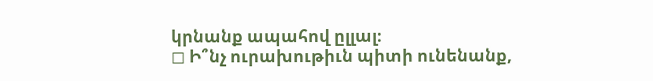կրնանք ապահով ըլլալ։
◻ Ի՞նչ ուրախութիւն պիտի ունենանք,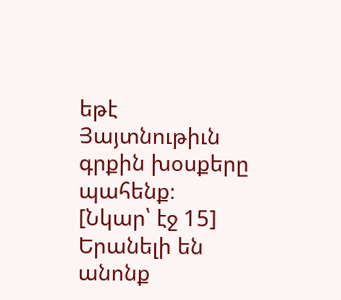եթէ Յայտնութիւն գրքին խօսքերը պահենք։
[Նկար՝ էջ 15]
Երանելի են անոնք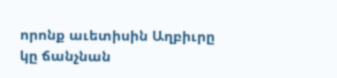որոնք աւետիսին Աղբիւրը կը ճանչնան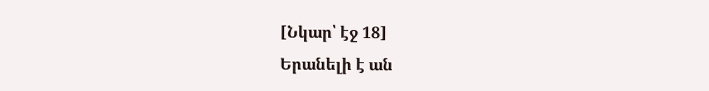[Նկար՝ էջ 18]
Երանելի է ան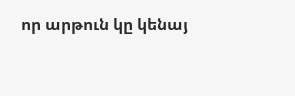որ արթուն կը կենայ